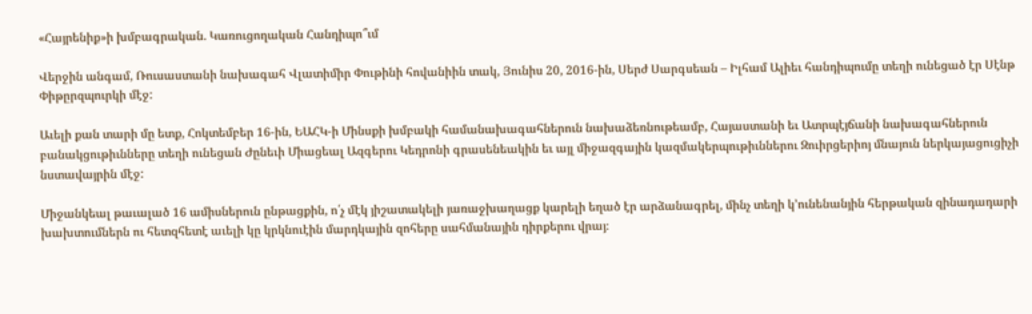«Հայրենիք»ի խմբագրական. Կառուցողական Հանդիպո՞ւմ

Վերջին անգամ, Ռուսաստանի նախագահ Վլատիմիր Փութինի հովանիին տակ, Յունիս 20, 2016-ին, Սերժ Սարգսեան – Իլհամ Ալիեւ հանդիպումը տեղի ունեցած էր Սէնթ Փիթըրզպուրկի մէջ:

Աւելի քան տարի մը ետք, Հոկտեմբեր 16-ին, ԵԱՀԿ-ի Մինսքի խմբակի համանախագահներուն նախաձեռնութեամբ, Հայաստանի եւ Ատրպէյճանի նախագահներուն բանակցութիւնները տեղի ունեցան Ժընեւի Միացեալ Ազգերու Կեդրոնի գրասենեակին եւ այլ միջազգային կազմակերպութիւններու Զուիրցերիոյ մնայուն ներկայացուցիչի նստավայրին մէջ:

Միջանկեալ թաւալած 16 ամիսներուն ընթացքին, ո՛չ մէկ յիշատակելի յառաջխաղացք կարելի եղած էր արձանագրել, մինչ տեղի կ՚ունենանյին հերթական զինադադարի խախտումներն ու հետզհետէ աւելի կը կրկնուէին մարդկային զոհերը սահմանային դիրքերու վրայ։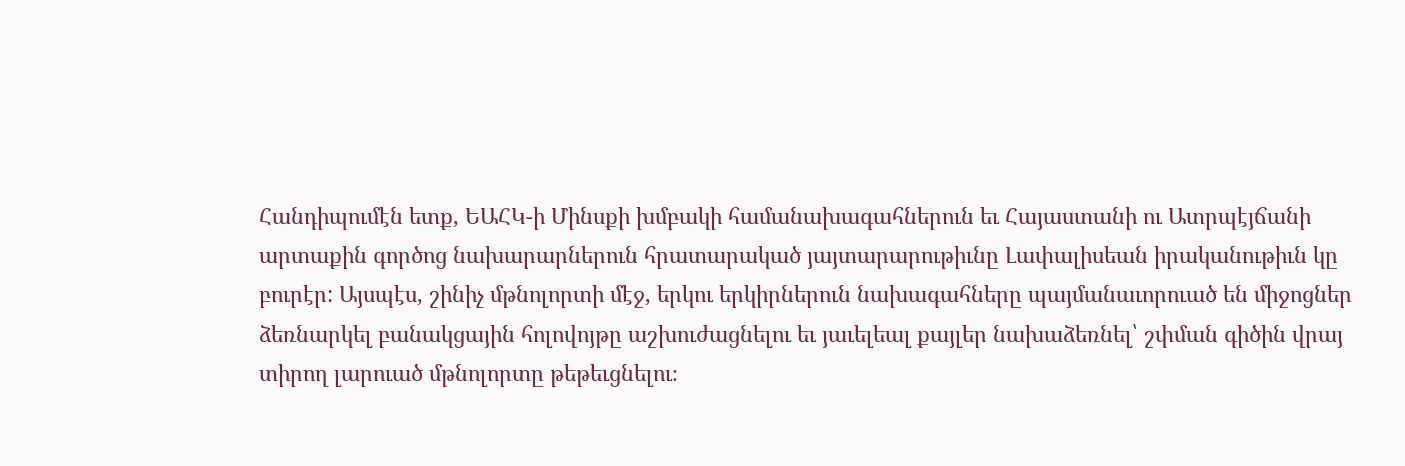Հանդիպումէն ետք, ԵԱՀԿ-ի Մինսքի խմբակի համանախագահներուն եւ Հայաստանի ու Ատրպէյճանի արտաքին գործոց նախարարներուն հրատարակած յայտարարութիւնը Լափալիսեան իրականութիւն կը բուրէր: Այսպէս, շինիչ մթնոլորտի մէջ, երկու երկիրներուն նախագահները պայմանաւորուած են միջոցներ ձեռնարկել բանակցային հոլովոյթը աշխուժացնելու եւ յաւելեալ քայլեր նախաձեռնել՝ շփման գիծին վրայ տիրող լարուած մթնոլորտը թեթեւցնելու։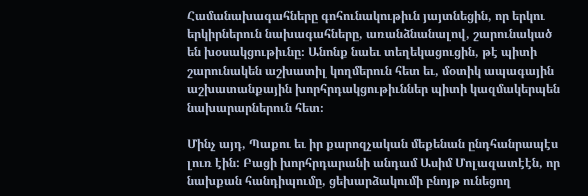Համանախագահները գոհունակութիւն յայտնեցին, որ երկու երկիրներուն նախագահները, առանձնանալով, շարունակած են խօսակցութիւնը։ Անոնք նաեւ տեղեկացուցին, թէ պիտի շարունակեն աշխատիլ կողմերուն հետ եւ, մօտիկ ապագային աշխատանքային խորհրդակցութիւններ պիտի կազմակերպեն նախարարներուն հետ։

Մինչ այդ, Պաքու եւ իր քարոզչական մեքենան ընդհանրապէս լուռ էին: Բացի խորհրդարանի անդամ Ասիմ Մոլազատէէն, որ նախքան հանդիպումը, ցեխարձակումի բնոյթ ունեցող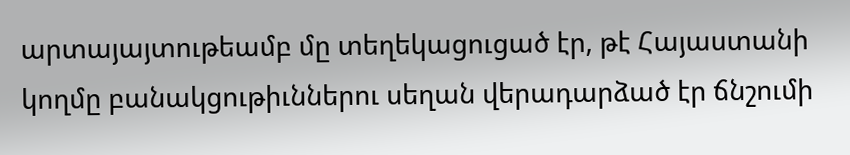արտայայտութեամբ մը տեղեկացուցած էր, թէ Հայաստանի կողմը բանակցութիւններու սեղան վերադարձած էր ճնշումի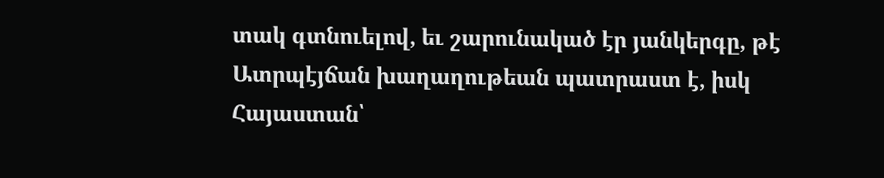տակ գտնուելով, եւ շարունակած էր յանկերգը, թէ Ատրպէյճան խաղաղութեան պատրաստ է, իսկ Հայաստան՝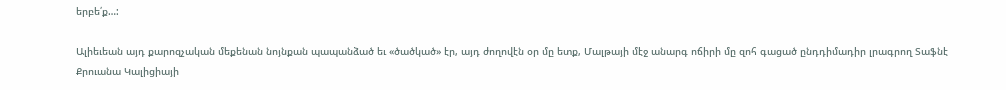երբե՛ք…:

Ալիեւեան այդ քարոզչական մեքենան նոյնքան պապանձած եւ «ծածկած» էր, այդ ժողովէն օր մը ետք, Մալթայի մէջ անարգ ոճիրի մը զոհ գացած ընդդիմադիր լրագրող Տաֆնէ Քրուանա Կալիցիայի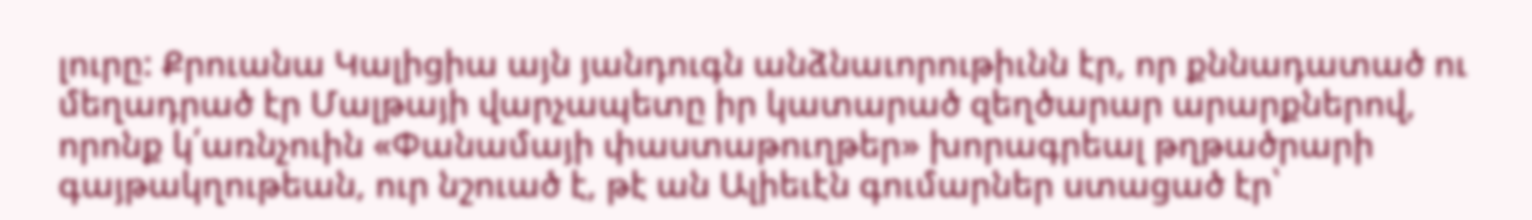լուրը: Քրուանա Կալիցիա այն յանդուգն անձնաւորութիւնն էր, որ քննադատած ու մեղադրած էր Մալթայի վարչապետը իր կատարած զեղծարար արարքներով, որոնք կ՛առնչուին «Փանամայի փաստաթուղթեր» խորագրեալ թղթածրարի գայթակղութեան, ուր նշուած է, թէ ան Ալիեւէն գումարներ ստացած էր՝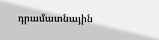դրամատնային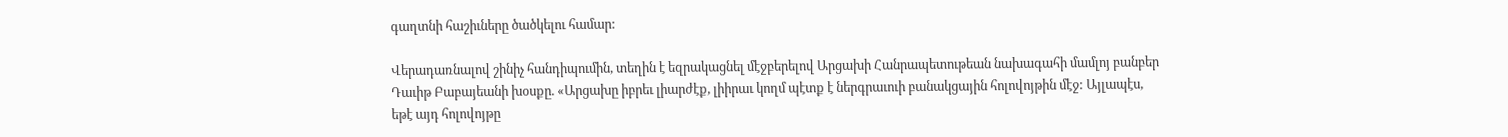գաղտնի հաշիւները ծածկելու համար:

Վերադառնալով շինիչ հանդիպումին, տեղին է եզրակացնել մէջբերելով Արցախի Հանրապետութեան նախագահի մամլոյ բանբեր Դաւիթ Բաբայեանի խօսքը. «Արցախը իբրեւ լիարժէք, լիիրաւ կողմ պէտք է ներգրաւուի բանակցային հոլովոյթին մէջ: Այլապէս, եթէ այդ հոլովոյթը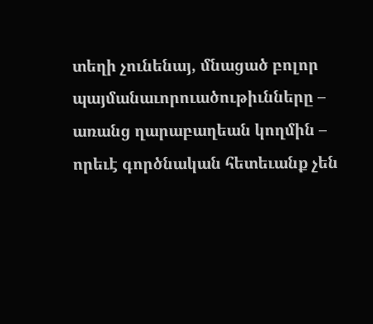տեղի չունենայ, մնացած բոլոր պայմանաւորուածութիւնները – առանց ղարաբաղեան կողմին – որեւէ գործնական հետեւանք չեն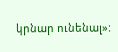կրնար ունենալ»: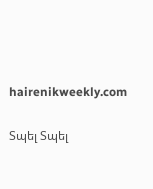hairenikweekly.com

Տպել Տպել